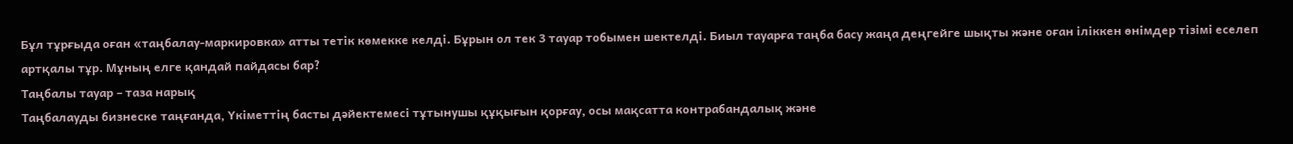Бұл тұрғыда оған «таңбалау-маркировка» атты тетік көмекке келді. Бұрын ол тек 3 тауар тобымен шектелді. Биыл тауарға таңба басу жаңа деңгейге шықты және оған іліккен өнімдер тізімі еселеп артқалы тұр. Мұның елге қандай пайдасы бар?
Таңбалы тауар – таза нарық
Таңбалауды бизнеске таңғанда, Үкіметтің басты дәйектемесі тұтынушы құқығын қорғау, осы мақсатта контрабандалық және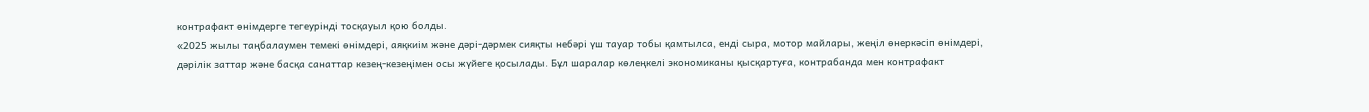контрафакт өнімдерге тегеурінді тосқауыл қою болды.
«2025 жылы таңбалаумен темекі өнімдері, аяқкиім және дәрі-дәрмек сияқты небәрі үш тауар тобы қамтылса, енді сыра, мотор майлары, жеңіл өнеркәсіп өнімдері, дәрілік заттар және басқа санаттар кезең-кезеңімен осы жүйеге қосылады. Бұл шаралар көлеңкелі экономиканы қысқартуға, контрабанда мен контрафакт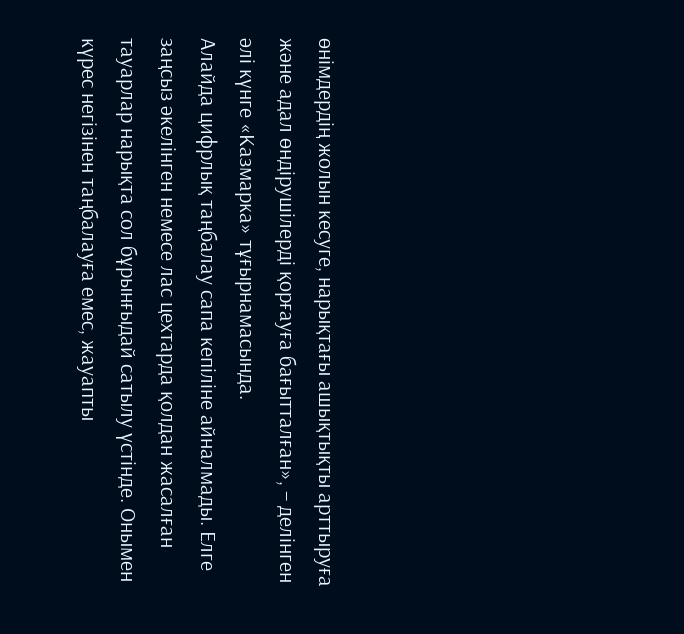өнімдердің жолын кесуге, нарықтағы ашықтықты арттыруға және адал өндірушілерді қорғауға бағытталған», – делінген әлі күнге «Казмарка» тұғырнамасында.
Алайда цифрлық таңбалау сапа кепіліне айналмады. Елге заңсыз әкелінген немесе лас цехтарда қолдан жасалған тауарлар нарықта сол бұрынғыдай сатылу үстінде. Онымен күрес негізінен таңбалауға емес, жауапты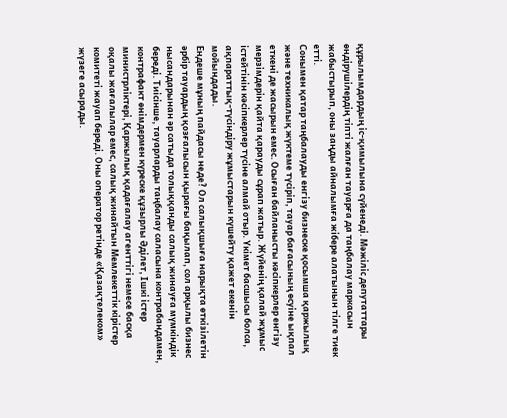құрылымдардың іс-қимылына сүйенеді. Мәжіліс депутаттары өндірушілердің тіпті жалған тауарға да таңбалау маркасын жабыстырып, оны заңды айналымға жібере алатынын тілге тиек етті.
Сонымен қатар таңбалауды енгізу бизнеске қосымша қаржылық және техникалық жүктеме түсіріп, тауар бағасының өсуіне ықпал еткені де жасырын емес. Осыған байланысты кәсіпкерлер енгізу мерзімдерін қайта қарауды сұрап жатыр. Жүйенің қалай жұмыс істейтінін кәсіпкерлер түсіне алмай отыр. Үкімет басшысы болса, ақпараттық-түсіндіру жұмыстарын күшейту қажет екенін мойындады.
Ендеше мұның пайдасы неде? Ол салықшыға нарықта өткізілетін әрбір тауардың қозғалысын қырағы бақылап, сол арқылы бизнес нысандарынан әр сатыда толыққанды салық жинауға мүмкіндік береді. Тиісінше, тауарларды таңбалау саласына контрабандамен, контрафакт өнімдермен күреске құзырлы Әділет, Ішкі істер министрліктері, Қаржылық қадағалау агенттігі немесе басқа оқалы жағалылар емес, салық жинайтын Мемлекеттік кірістер комитеті жауап береді. Оны оператор ретінде «Қазақтелеком» жүзеге асырады.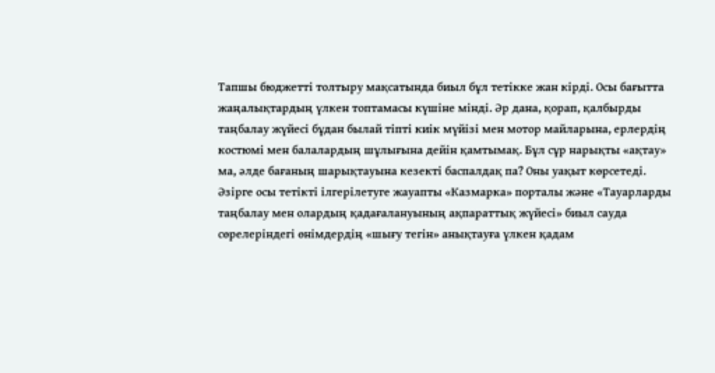Тапшы бюджетті толтыру мақсатында биыл бұл тетікке жан кірді. Осы бағытта жаңалықтардың үлкен топтамасы күшіне мінді. Әр дана, қорап, қалбырды таңбалау жүйесі бұдан былай тіпті киік мүйізі мен мотор майларына, ерлердің костюмі мен балалардың шұлығына дейін қамтымақ. Бұл сұр нарықты «ақтау» ма, әлде бағаның шарықтауына кезекті баспалдақ па? Оны уақыт көрсетеді.
Әзірге осы тетікті ілгерілетуге жауапты «Казмарка» порталы және «Тауарларды таңбалау мен олардың қадағалануының ақпараттық жүйесі» биыл сауда сөрелеріндегі өнімдердің «шығу тегін» анықтауға үлкен қадам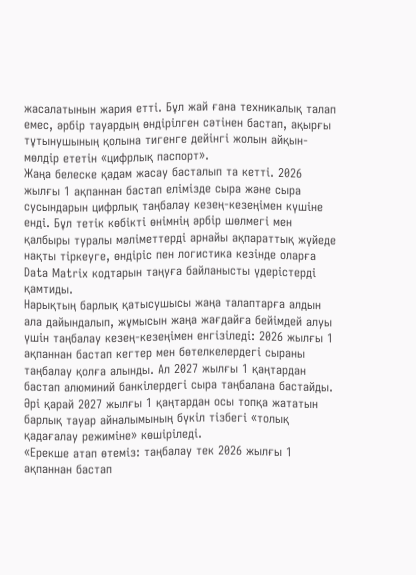жасалатынын жария етті. Бұл жай ғана техникалық талап емес, әрбір тауардың өндірілген сәтінен бастап, ақырғы тұтынушының қолына тигенге дейінгі жолын айқын-мөлдір ететін «цифрлық паспорт».
Жаңа белеске қадам жасау басталып та кетті. 2026 жылғы 1 ақпаннан бастап елімізде сыра және сыра сусындарын цифрлық таңбалау кезең-кезеңімен күшіне енді. Бұл тетік көбікті өнімнің әрбір шөлмегі мен қалбыры туралы мәліметтерді арнайы ақпараттық жүйеде нақты тіркеуге, өндіріс пен логистика кезінде оларға Data Matrix кодтарын таңуға байланысты үдерістерді қамтиды.
Нарықтың барлық қатысушысы жаңа талаптарға алдын ала дайындалып, жұмысын жаңа жағдайға бейімдей алуы үшін таңбалау кезең-кезеңімен енгізіледі: 2026 жылғы 1 ақпаннан бастап кегтер мен бөтелкелердегі сыраны таңбалау қолға алынды. Ал 2027 жылғы 1 қаңтардан бастап алюминий банкілердегі сыра таңбалана бастайды. Әрі қарай 2027 жылғы 1 қаңтардан осы топқа жататын барлық тауар айналымының бүкіл тізбегі «толық қадағалау режиміне» көшіріледі.
«Ерекше атап өтеміз: таңбалау тек 2026 жылғы 1 ақпаннан бастап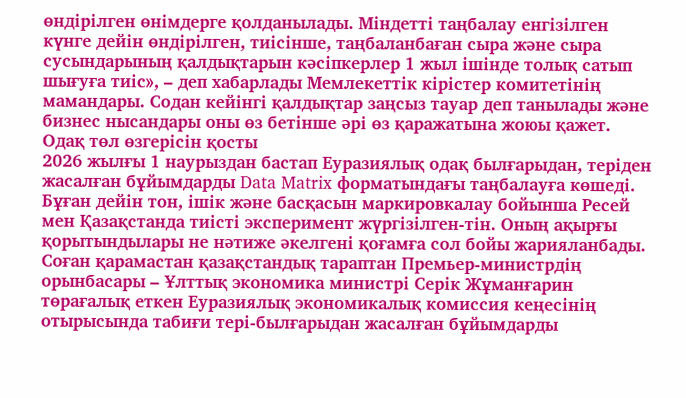өндірілген өнімдерге қолданылады. Міндетті таңбалау енгізілген күнге дейін өндірілген, тиісінше, таңбаланбаған сыра және сыра сусындарының қалдықтарын кәсіпкерлер 1 жыл ішінде толық сатып шығуға тиіс», – деп хабарлады Мемлекеттік кірістер комитетінің мамандары. Содан кейінгі қалдықтар заңсыз тауар деп танылады және бизнес нысандары оны өз бетінше әрі өз қаражатына жоюы қажет.
Одақ төл өзгерісін қосты
2026 жылғы 1 наурыздан бастап Еуразиялық одақ былғарыдан, теріден жасалған бұйымдарды Data Matrix форматындағы таңбалауға көшеді. Бұған дейін тон, ішік және басқасын маркировкалау бойынша Ресей мен Қазақстанда тиісті эксперимент жүргізілген-тін. Оның ақырғы қорытындылары не нәтиже әкелгені қоғамға сол бойы жарияланбады. Соған қарамастан қазақстандық тараптан Премьер-министрдің орынбасары – Ұлттық экономика министрі Серік Жұманғарин төрағалық еткен Еуразиялық экономикалық комиссия кеңесінің отырысында табиғи тері-былғарыдан жасалған бұйымдарды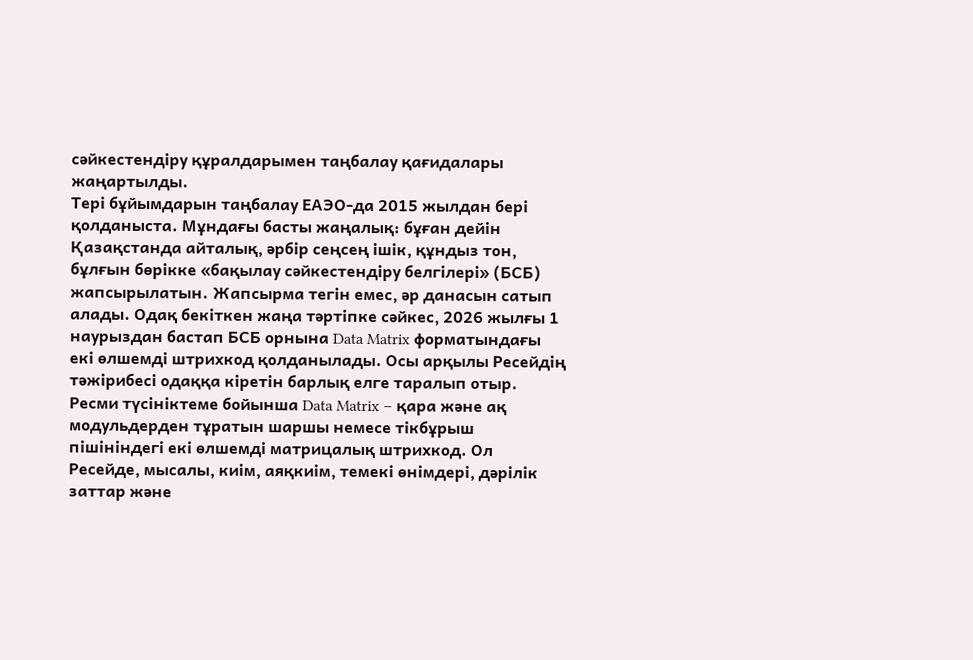сәйкестендіру құралдарымен таңбалау қағидалары жаңартылды.
Тері бұйымдарын таңбалау ЕАЭО-да 2015 жылдан бері қолданыста. Мұндағы басты жаңалық: бұған дейін Қазақстанда айталық, әрбір сеңсең ішік, құндыз тон, бұлғын бөрікке «бақылау сәйкестендіру белгілері» (БСБ) жапсырылатын. Жапсырма тегін емес, әр данасын сатып алады. Одақ бекіткен жаңа тәртіпке сәйкес, 2026 жылғы 1 наурыздан бастап БСБ орнына Data Matrix форматындағы екі өлшемді штрихкод қолданылады. Осы арқылы Ресейдің тәжірибесі одаққа кіретін барлық елге таралып отыр.
Ресми түсініктеме бойынша Data Matrix – қара және ақ модульдерден тұратын шаршы немесе тікбұрыш пішініндегі екі өлшемді матрицалық штрихкод. Ол Ресейде, мысалы, киім, аяқкиім, темекі өнімдері, дәрілік заттар және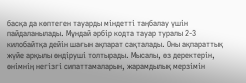басқа да көптеген тауарды міндетті таңбалау үшін пайдаланылады. Мұндай әрбір кодта тауар туралы 2-3 килобайтқа дейін шағын ақпарат сақталады. Оны ақпараттық жүйе арқылы өндіруші толтырады. Мысалы, өз деректерін, өнімнің негізгі сипаттамаларын, жарамдылық мерзімін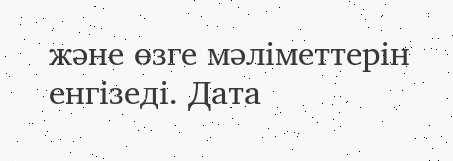және өзге мәліметтерін енгізеді. Дата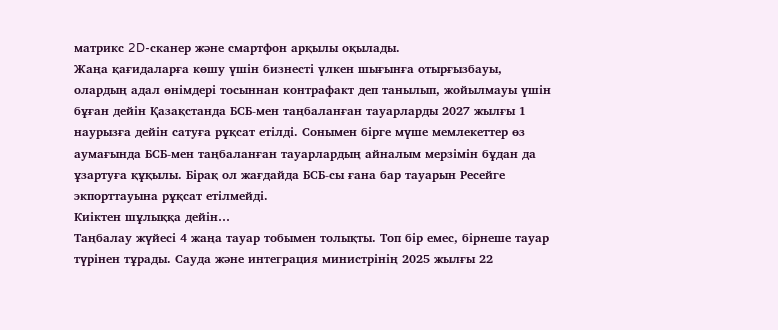матрикс 2D-сканер және смартфон арқылы оқылады.
Жаңа қағидаларға көшу үшін бизнесті үлкен шығынға отырғызбауы, олардың адал өнімдері тосыннан контрафакт деп танылып, жойылмауы үшін бұған дейін Қазақстанда БСБ-мен таңбаланған тауарларды 2027 жылғы 1 наурызға дейін сатуға рұқсат етілді. Сонымен бірге мүше мемлекеттер өз аумағында БСБ-мен таңбаланған тауарлардың айналым мерзімін бұдан да ұзартуға құқылы. Бірақ ол жағдайда БСБ-сы ғана бар тауарын Ресейге экпорттауына рұқсат етілмейді.
Киіктен шұлыққа дейін…
Таңбалау жүйесі 4 жаңа тауар тобымен толықты. Топ бір емес, бірнеше тауар түрінен тұрады. Сауда және интеграция министрінің 2025 жылғы 22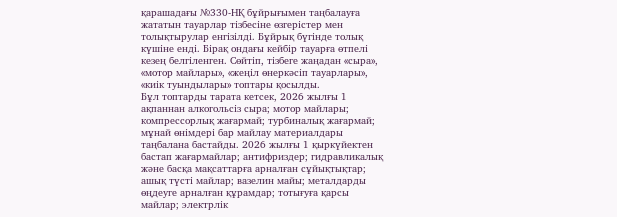қарашадағы №330-НҚ бұйрығымен таңбалауға жататын тауарлар тізбесіне өзгерістер мен толықтырулар енгізілді. Бұйрық бүгінде толық күшіне енді. Бірақ ондағы кейбір тауарға өтпелі кезең белгіленген. Сөйтіп, тізбеге жаңадан «сыра», «мотор майлары», «жеңіл өнеркәсіп тауарлары», «киік туындылары» топтары қосылды.
Бұл топтарды тарата кетсек, 2026 жылғы 1 ақпаннан алкогольсіз сыра; мотор майлары; компрессорлық жағармай; турбиналық жағармай; мұнай өнімдері бар майлау материалдары таңбалана бастайды. 2026 жылғы 1 қыркүйектен бастап жағармайлар; антифриздер; гидравликалық және басқа мақсаттарға арналған сұйықтықтар; ашық түсті майлар; вазелин майы; металдарды өңдеуге арналған құрамдар; тотығуға қарсы майлар; электрлік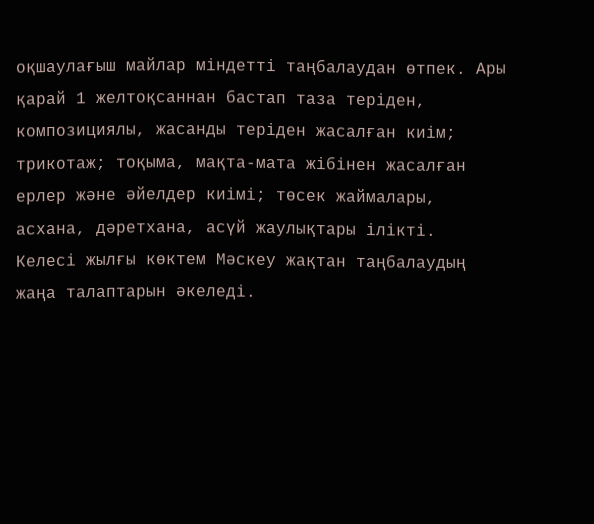оқшаулағыш майлар міндетті таңбалаудан өтпек. Ары қарай 1 желтоқсаннан бастап таза теріден, композициялы, жасанды теріден жасалған киім; трикотаж; тоқыма, мақта-мата жібінен жасалған ерлер және әйелдер киімі; төсек жаймалары, асхана, дәретхана, асүй жаулықтары ілікті.
Келесі жылғы көктем Мәскеу жақтан таңбалаудың жаңа талаптарын әкеледі.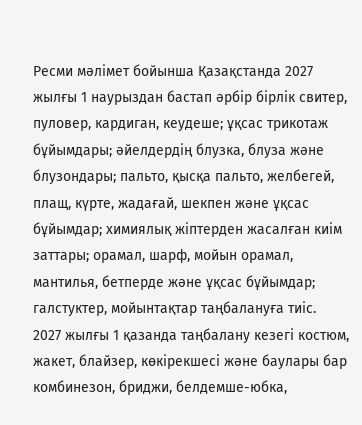Ресми мәлімет бойынша Қазақстанда 2027 жылғы 1 наурыздан бастап әрбір бірлік свитер, пуловер, кардиган, кеудеше; ұқсас трикотаж бұйымдары; әйелдердің блузка, блуза және блузондары; пальто, қысқа пальто, желбегей, плащ, күрте, жадағай, шекпен және ұқсас бұйымдар; химиялық жіптерден жасалған киім заттары; орамал, шарф, мойын орамал, мантилья, бетперде және ұқсас бұйымдар; галстуктер, мойынтақтар таңбалануға тиіс.
2027 жылғы 1 қазанда таңбалану кезегі костюм, жакет, блайзер, көкірекшесі және баулары бар комбинезон, бриджи, белдемше-юбка,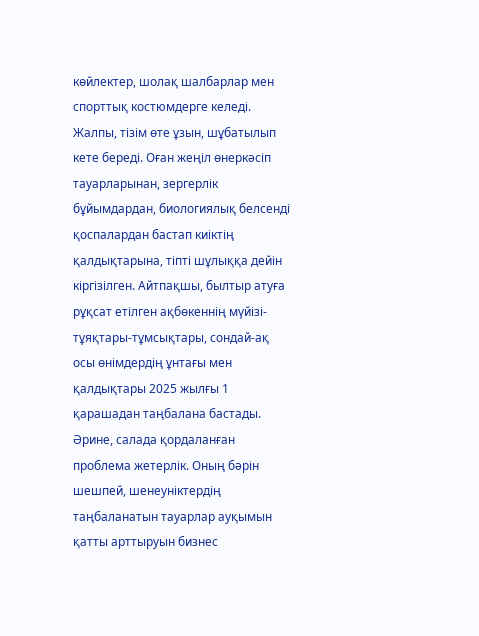көйлектер, шолақ шалбарлар мен спорттық костюмдерге келеді. Жалпы, тізім өте ұзын, шұбатылып кете береді. Оған жеңіл өнеркәсіп тауарларынан, зергерлік бұйымдардан, биологиялық белсенді қоспалардан бастап киіктің қалдықтарына, тіпті шұлыққа дейін кіргізілген. Айтпақшы, былтыр атуға рұқсат етілген ақбөкеннің мүйізі-тұяқтары-тұмсықтары, сондай-ақ осы өнімдердің ұнтағы мен қалдықтары 2025 жылғы 1 қарашадан таңбалана бастады.
Әрине, салада қордаланған проблема жетерлік. Оның бәрін шешпей, шенеуніктердің таңбаланатын тауарлар ауқымын қатты арттыруын бизнес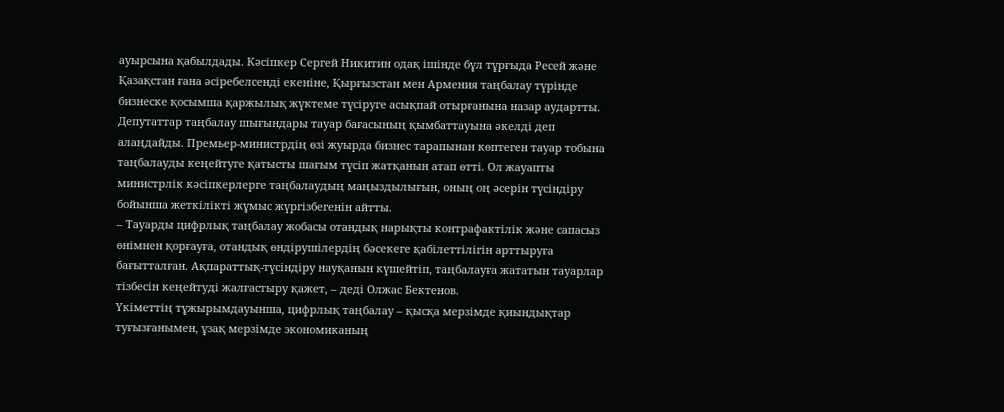ауырсына қабылдады. Кәсіпкер Сергей Никитин одақ ішінде бұл тұрғыда Ресей және Қазақстан ғана әсіребелсенді екеніне, Қырғызстан мен Армения таңбалау түрінде бизнеске қосымша қаржылық жүктеме түсіруге асықпай отырғанына назар аудартты.
Депутаттар таңбалау шығындары тауар бағасының қымбаттауына әкелді деп алаңдайды. Премьер-министрдің өзі жуырда бизнес тарапынан көптеген тауар тобына таңбалауды кеңейтуге қатысты шағым түсіп жатқанын атап өтті. Ол жауапты министрлік кәсіпкерлерге таңбалаудың маңыздылығын, оның оң әсерін түсіндіру бойынша жеткілікті жұмыс жүргізбегенін айтты.
– Тауарды цифрлық таңбалау жобасы отандық нарықты контрафактілік және сапасыз өнімнен қорғауға, отандық өндірушілердің бәсекеге қабілеттілігін арттыруға бағытталған. Ақпараттық-түсіндіру науқанын күшейтіп, таңбалауға жататын тауарлар тізбесін кеңейтуді жалғастыру қажет, – деді Олжас Бектенов.
Үкіметтің тұжырымдауынша, цифрлық таңбалау – қысқа мерзімде қиындықтар туғызғанымен, ұзақ мерзімде экономиканың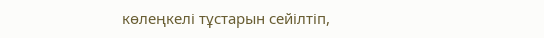көлеңкелі тұстарын сейілтіп,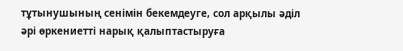тұтынушының сенімін бекемдеуге, сол арқылы әділ әрі өркениетті нарық қалыптастыруға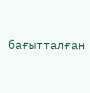бағытталған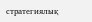стратегиялық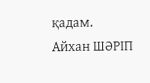қадам.
Айхан ШӘРІП